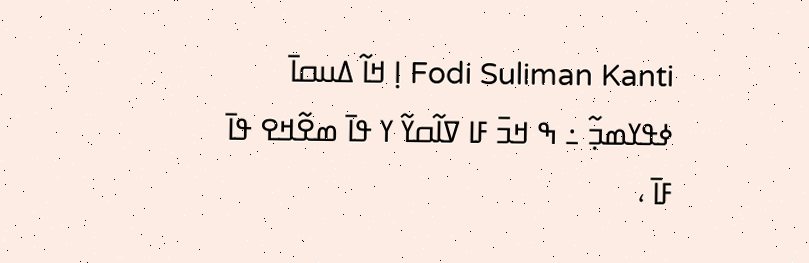Fodi Suliman Kanti ߊ߲ ߞߊ߬ ߡߎߛߊ߫ ߦߟߌߘߏ߲߬ ߸ ߒ ߞߏ߫ ߓߊ ߜߊ߬ߛߌ߬ ߌ ߟߊ߫ ߘߐ߬ߞߐ ߟߊ߫ ߓߊ߫ ،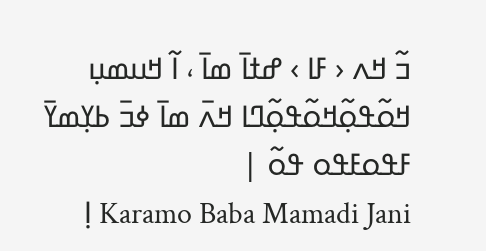ߏ߬ ߞߍ ‹ ߓߊ › ߝߙߊ߫ ߘߊ߫ ، ߊ߬ ߞߎߘߎ߲ ߞߋ߬ߟߋ߲߬ߞߋ߬ߟߋ߲߬ߣߊ ߞߍ߫ ߘߊ߫ ߦߏ߫ ߕߌ߲ߘߌ߫ ߓߟߋߓߟߋ ߟߋ߬ |
Karamo Baba Mamadi Jani ߊ߲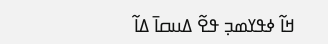ߞߊ߬ ߦߟߌߘߏ߲ ߟߐ߬ ߡߎߛߊ߫ ߡߊ߬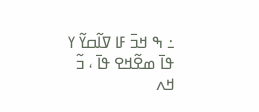߸ ߒ ߞߏ߫ ߓߊ ߜߊ߬ߛߌ߬ ߌ ߟߊ߫ ߘߐ߬ߞߐ ߟߊ߫ ، ߏ߬ ߞߍ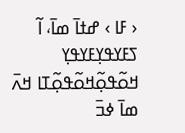‹ ߓߊ › ߝߙߊ߫ ߘߊ߫، ߊ߬ ߖߓߌߟߌ߲ߓߌߟߌ߲ ߞߋ߬ߟߋ߲߬ߞߋ߬ߟߋ߲߬ߠߊ ߞߍ߫ ߘߊ߫ ߦߏ߫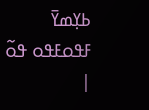ߕߌ߲ߘߌ߫ ߓߟߋߓߟߋ ߟߋ߬ |